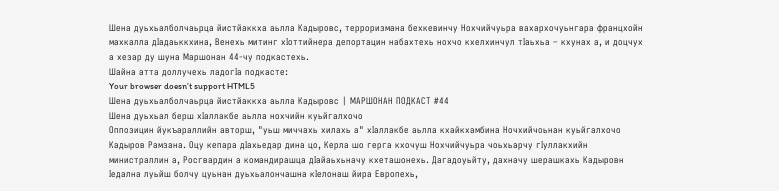Шена дуьхьалболчаьрца йистйаккха аьлла Кадыровс, терроризмана бехкевинчу Нохчийчуьра вахархочуьнгара францхойн махкалла дIадаьккхина, Венехь митинг хIоттийнера депортацин набахтехь нохчо кхелхинчул тIаьхьа – кхунах а, и доцчух а хезар ду шуна Маршонан 44-чу подкастехь.
Шайна атта доллучехь ладогIа подкасте:
Your browser doesn’t support HTML5
Шена дуьхьалболчаьрца йистйаккха аьлла Кадыровс | МАРШОНАН ПОДКАСТ #44
Шена дуьхьал берш хIаллакбе аьлла нохчийн куьйгалхочо
Оппозицин йукъараллийн авторш, "уьш миччахь хилахь а" хIаллакбе аьлла кхайкхамбина Ночхийчоьнан куьйгалхочо Кадыров Рамзана. Оцу кепара дIахьедар дина цо, Керла шо герга кхочуш Нохчийчуьра чоьхьарчу гIуллакхийн министраллин а, Росгвардин а командирашца дIайаьхьначу кхеташонехь. Дагадоуьйту, дахначу шерашкахь Кадыровн Iедална луьйш болчу цуьнан дуьхьалончашна кIелонаш йира Европехь,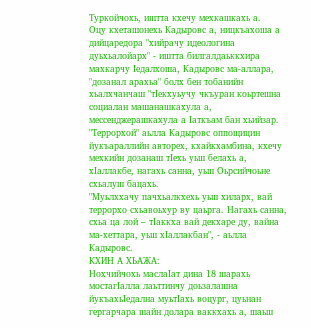Туркойчохь, иштта кхечу мехкашкахь а.
Оцу кхеташонехь Кадыровс а, ницкъахоша а дийцаредора "хийрачу идеологина дуьхьалойарх" - иштта билгалдаьккхира махкарчу Iедалхоша, Кадыровс ма-аллара, "дозанал арахьа" болх бен тобанийн хьалхчанчаш "тIекхуьучу чкъуран коьртешна социалан машанашкахула а, мессенджерашкахула а Iаткъам бан хьийзар. "Террорхой" аьлла Кадыровс оппощицин йукъараллийн авторех, кхайкхамбина, кхечу мехкийн дозанаш тIехь уьш белахь а, хIаллакбе, нагахь санна, уьш Оьрсийчоьне схьалуш бацахь.
"Муьлххачу пачхьалкхехь уьш хиларх, вай террорхо схьавоьхур ву цаьрга. Нагахь санна, схьа ца лой – тIаккха вай декхаре ду, вайна ма-хеттара, уьш хIаллакбан", - аьлла Кадыровс.
КХИН А ХЬАЖА:
Нохчийчохь маслаIат дина 18 шарахь мостагIалла лаьттинчу доьзалашна йукъахьIедална муьтIахь воцург, цуьнан гергарчара шайн долара ваккхахь а, шаьш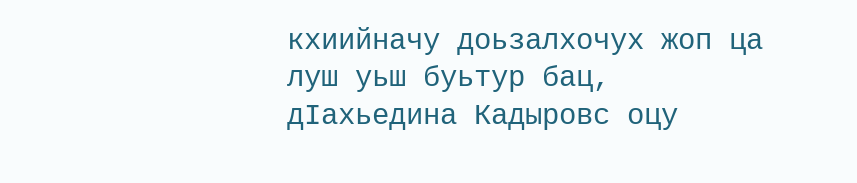кхиийначу доьзалхочух жоп ца луш уьш буьтур бац, дIахьедина Кадыровс оцу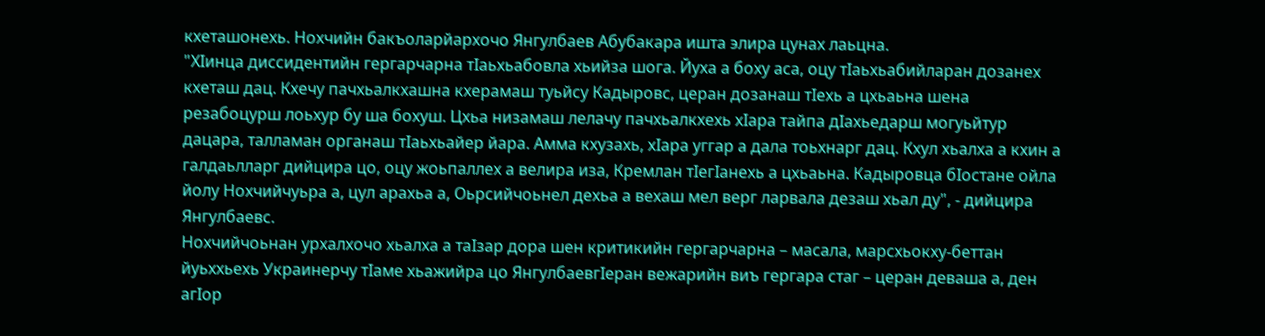кхеташонехь. Нохчийн бакъоларйархочо Янгулбаев Абубакара ишта элира цунах лаьцна.
"ХIинца диссидентийн гергарчарна тIаьхьабовла хьийза шога. Йуха а боху аса, оцу тIаьхьабийларан дозанех кхеташ дац. Кхечу пачхьалкхашна кхерамаш туьйсу Кадыровс, церан дозанаш тIехь а цхьаьна шена резабоцурш лоьхур бу ша бохуш. Цхьа низамаш лелачу пачхьалкхехь хIара тайпа дIахьедарш могуьйтур дацара, талламан органаш тIаьхьайер йара. Амма кхузахь, хIара уггар а дала тоьхнарг дац. Кхул хьалха а кхин а галдаьлларг дийцира цо, оцу жоьпаллех а велира иза, Кремлан тIегIанехь а цхьаьна. Кадыровца бIостане ойла йолу Нохчийчуьра а, цул арахьа а, Оьрсийчоьнел дехьа а вехаш мел верг ларвала дезаш хьал ду", - дийцира Янгулбаевс.
Нохчийчоьнан урхалхочо хьалха а таIзар дора шен критикийн гергарчарна – масала, марсхьокху-беттан йуьххьехь Украинерчу тIаме хьажийра цо ЯнгулбаевгIеран вежарийн виъ гергара стаг – церан деваша а, ден агIор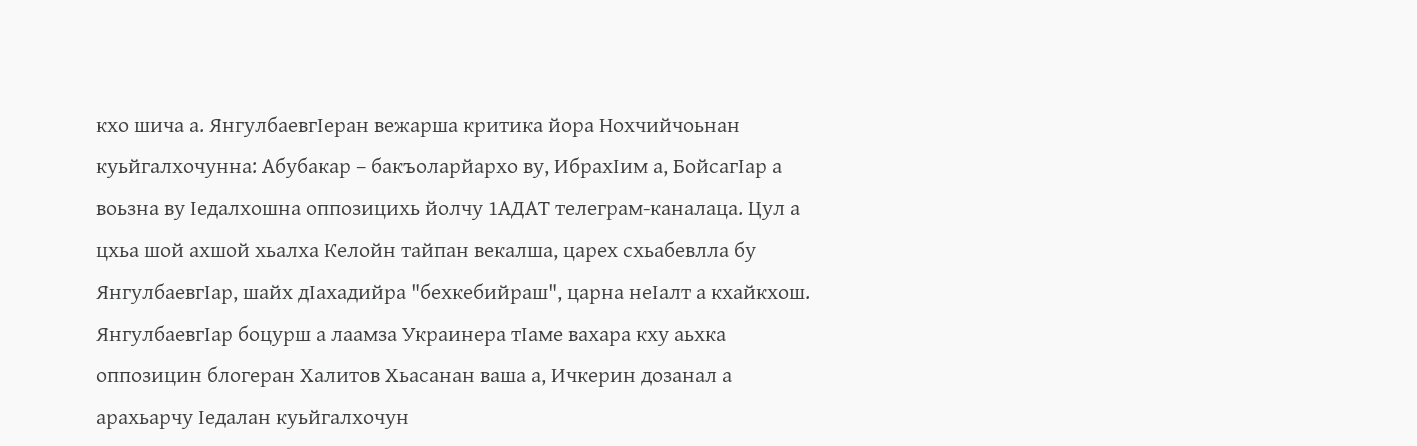кхо шича а. ЯнгулбаевгIеран вежарша критика йора Нохчийчоьнан куьйгалхочунна: Абубакар – бакъоларйархо ву, ИбрахIим а, БойсагIар а воьзна ву Iедалхошна оппозицихь йолчу 1АДАТ телеграм-каналаца. Цул а цхьа шой ахшой хьалха Келойн тайпан векалша, царех схьабевлла бу ЯнгулбаевгIар, шайх дIахадийра "бехкебийраш", царна неIалт а кхайкхош.
ЯнгулбаевгIар боцурш а лаамза Украинера тIаме вахара кху аьхка оппозицин блогеран Халитов Хьасанан ваша а, Ичкерин дозанал а арахьарчу Iедалан куьйгалхочун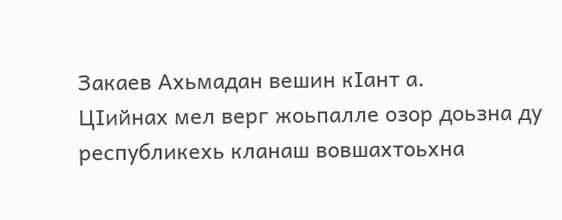Закаев Ахьмадан вешин кIант а.
ЦIийнах мел верг жоьпалле озор доьзна ду республикехь кланаш вовшахтоьхна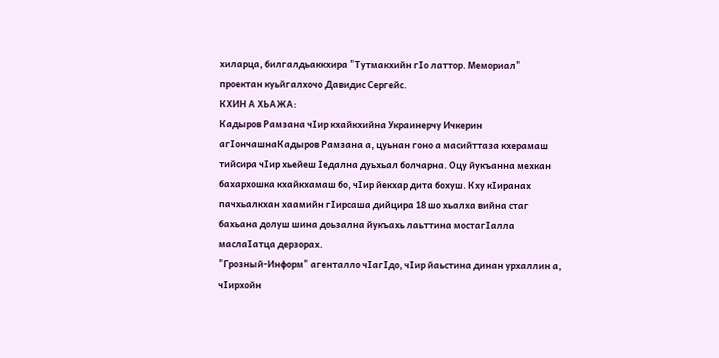хиларца, билгалдьаккхира "Тутмакхийн гIо латтор. Мемориал" проектан куьйгалхочо Давидис Сергейс.
КХИН А ХЬАЖА:
Кадыров Рамзана чIир кхайкхийна Украинерчу Ичкерин агIончашнаКадыров Рамзана а, цуьнан гоно а масийттаза кхерамаш тийсира чIир хьейеш Iедална дуьхьал болчарна. Оцу йукъанна мехкан бахархошка кхайкхамаш бо, чIир йекхар дита бохуш. Кху кIиранах пачхьалкхан хаамийн гIирсаша дийцира 18 шо хьалха вийна стаг бахьана долуш шина доьзална йукъахь лаьттина мостагIалла маслаIатца дерзорах.
"Грозный-Информ" агенталло чIагIдо, чIир йаьстина динан урхаллин а, чIирхойн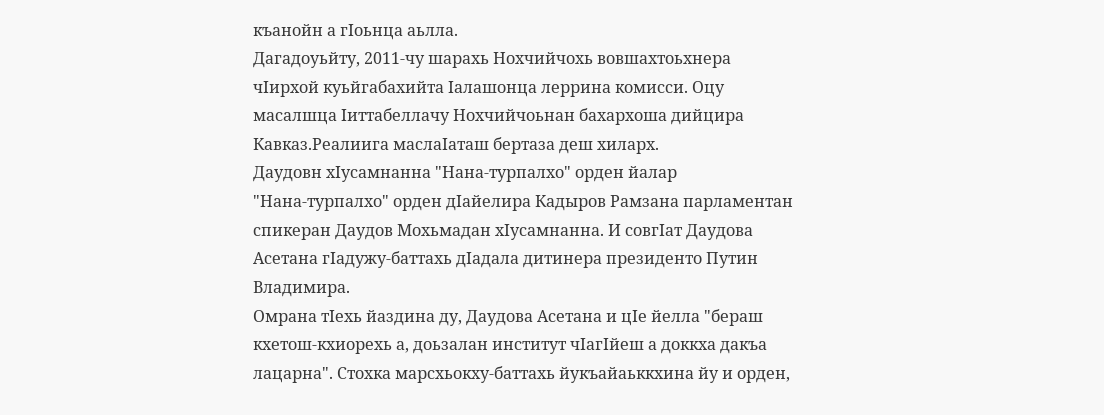къанойн а гIоьнца аьлла.
Дагадоуьйту, 2011-чу шарахь Нохчийчохь вовшахтоьхнера чIирхой куьйгабахийта Iалашонца леррина комисси. Оцу масалшца Iиттабеллачу Нохчийчоьнан бахархоша дийцира Кавказ.Реалиига маслаIаташ бертаза деш хиларх.
Даудовн хIусамнанна "Нана-турпалхо" орден йалар
"Нана-турпалхо" орден дIайелира Кадыров Рамзана парламентан спикеран Даудов Мохьмадан хIусамнанна. И совгIат Даудова Асетана гIадужу-баттахь дIадала дитинера президенто Путин Владимира.
Омрана тIехь йаздина ду, Даудова Асетана и цIе йелла "бераш кхетош-кхиорехь а, доьзалан институт чIагIйеш а доккха дакъа лацарна". Стохка марсхьокху-баттахь йукъайаьккхина йу и орден,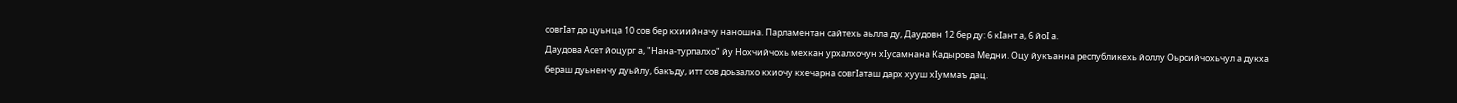совгIат до цуьнца 10 сов бер кхиийначу наношна. Парламентан сайтехь аьлла ду, Даудовн 12 бер ду: 6 кIант а, 6 йоI а.
Даудова Асет йоцург а, "Нана-турпалхо" йу Нохчийчохь мехкан урхалхочун хIусамнана Кадырова Медни. Оцу йукъанна республикехь йоллу Оьрсийчохьчул а дукха бераш дуьненчу дуьйлу, бакъду, итт сов доьзалхо кхиочу кхечарна совгIаташ дарх хууш хIуммаъ дац.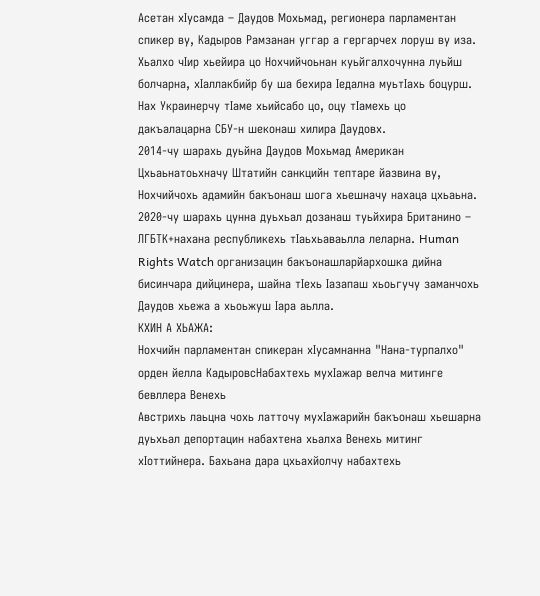Асетан хIусамда – Даудов Мохьмад, регионера парламентан спикер ву, Кадыров Рамзанан уггар а гергарчех лоруш ву иза. Хьалхо чIир хьейира цо Нохчийчоьнан куьйгалхочунна луьйш болчарна, хIаллакбийр бу ша бехира Iедална муьтIахь боцурш. Нах Украинерчу тIаме хьийсабо цо, оцу тIамехь цо дакъалацарна СБУ-н шеконаш хилира Даудовх.
2014-чу шарахь дуьйна Даудов Мохьмад Американ Цхьаьнатоьхначу Штатийн санкцийн тептаре йазвина ву, Нохчийчохь адамийн бакъонаш шога хьешначу нахаца цхьаьна. 2020-чу шарахь цунна дуьхьал дозанаш туьйхира Британино – ЛГБТК+нахана республикехь тIаьхьаваьлла леларна. Human Rights Watch организацин бакъонашларйархошка дийна бисинчара дийцинера, шайна тIехь Iазапаш хьоьгучу заманчохь Даудов хьежа а хьоьжуш Iара аьлла.
КХИН А ХЬАЖА:
Нохчийн парламентан спикеран хIусамнанна "Нана-турпалхо" орден йелла КадыровсНабахтехь мухIажар велча митинге бевллера Венехь
Австрихь лаьцна чохь латточу мухIажарийн бакъонаш хьешарна дуьхьал депортацин набахтена хьалха Венехь митинг хIоттийнера. Бахьана дара цхьахйолчу набахтехь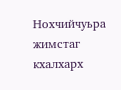Нохчийчуьра жимстаг кхалхарх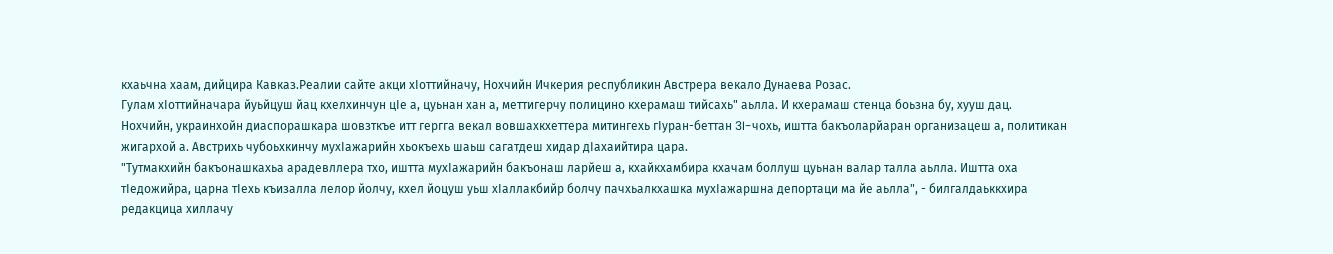кхаьчна хаам, дийцира Кавказ.Реалии сайте акци хIоттийначу, Нохчийн Ичкерия республикин Австрера векало Дунаева Розас.
Гулам хIоттийначара йуьйцуш йац кхелхинчун цIе а, цуьнан хан а, меттигерчу полицино кхерамаш тийсахь" аьлла. И кхерамаш стенца боьзна бу, хууш дац.
Нохчийн, украинхойн диаспорашкара шовзткъе итт гергга векал вовшахкхеттера митингехь гIуран-беттан 3I-чохь, иштта бакъоларйаран организацеш а, политикан жигархой а. Австрихь чубоьхкинчу мухIажарийн хьокъехь шаьш сагатдеш хидар дIахаийтира цара.
"Тутмакхийн бакъонашкахьа арадевллера тхо, иштта мухIажарийн бакъонаш ларйеш а, кхайкхамбира кхачам боллуш цуьнан валар талла аьлла. Иштта оха тIедожийра, царна тIехь къизалла лелор йолчу, кхел йоцуш уьш хIаллакбийр болчу пачхьалкхашка мухIажаршна депортаци ма йе аьлла", - билгалдаьккхира редакцица хиллачу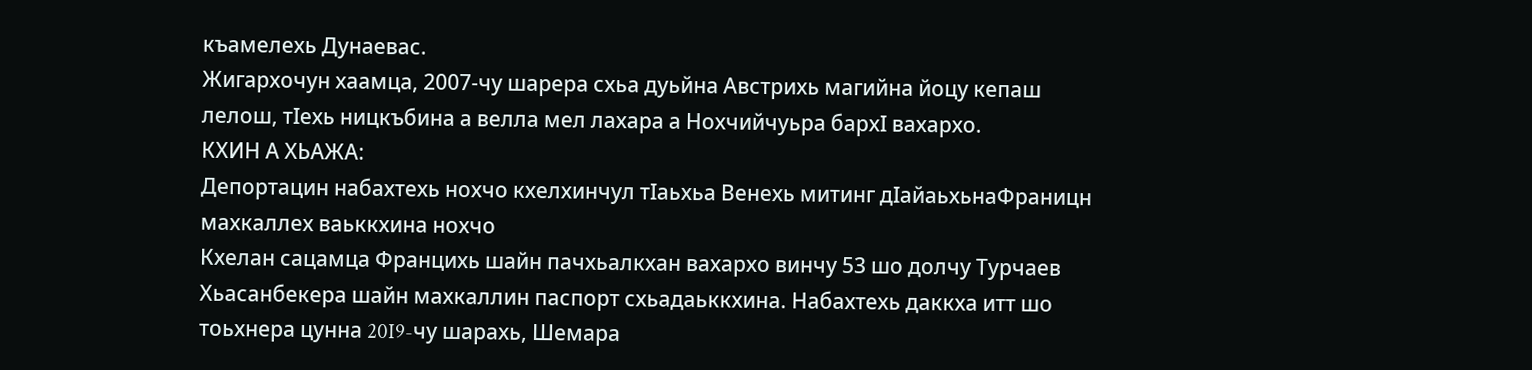къамелехь Дунаевас.
Жигархочун хаамца, 2007-чу шарера схьа дуьйна Австрихь магийна йоцу кепаш лелош, тIехь ницкъбина а велла мел лахара а Нохчийчуьра бархI вахархо.
КХИН А ХЬАЖА:
Депортацин набахтехь нохчо кхелхинчул тIаьхьа Венехь митинг дIайаьхьнаФраницн махкаллех ваьккхина нохчо
Кхелан сацамца Францихь шайн пачхьалкхан вахархо винчу 53 шо долчу Турчаев Хьасанбекера шайн махкаллин паспорт схьадаьккхина. Набахтехь даккха итт шо тоьхнера цунна 20I9-чу шарахь, Шемара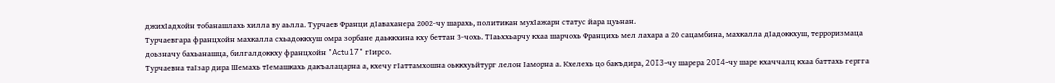джихIадхойн тобанашлахь хилла ву аьлла. Турчаев Франци дIаваханера 2002-чу шарахь, политикан мухIажарн статус йара цуьнан.
Турчаевгара францхойн махкалла схьадоккхуш омра зорбане даьккхина кху беттан 3-чохь. ТIаьххьарчу кхаа шарчохь Францихь мел лахара а 20 сацамбина, махкалла дIадоккхуш, терроризмаца доьзначу бахьанашца, билгалдоккху францхойн "Actu17" гIирсо.
Турчаевна таIзар дира Шемахь тIемашкахь дакъалацарна а, кхечу гIаттамхошна оьккхуьйтург лелон Iаморна а. Кхелехь цо бакъдира, 20I3-чу шарера 20I4-чу шаре кхаччалц кхаа баттахь гергга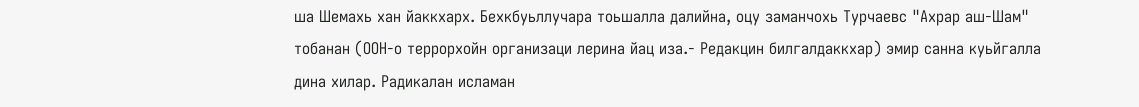ша Шемахь хан йаккхарх. Бехкбуьллучара тоьшалла далийна, оцу заманчохь Турчаевс "Ахрар аш-Шам" тобанан (ООН-о террорхойн организаци лерина йац иза.- Редакцин билгалдаккхар) эмир санна куьйгалла дина хилар. Радикалан исламан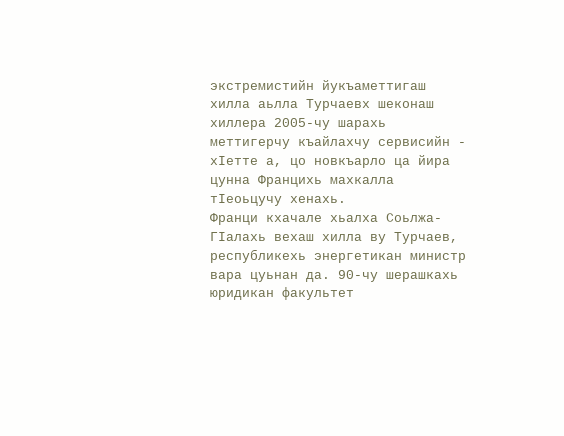экстремистийн йукъаметтигаш хилла аьлла Турчаевх шеконаш хиллера 2005-чу шарахь меттигерчу къайлахчу сервисийн - хIетте а, цо новкъарло ца йира цунна Францихь махкалла тIеоьцучу хенахь.
Франци кхачале хьалха Соьлжа-ГIалахь вехаш хилла ву Турчаев, республикехь энергетикан министр вара цуьнан да. 90-чу шерашкахь юридикан факультет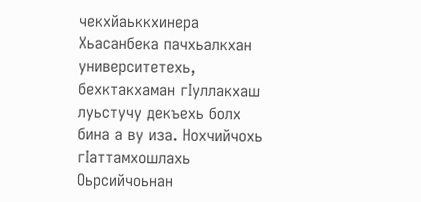чекхйаьккхинера Хьасанбека пачхьалкхан университетехь, бехктакхаман гIуллакхаш луьстучу декъехь болх бина а ву иза. Нохчийчохь гIаттамхошлахь Оьрсийчоьнан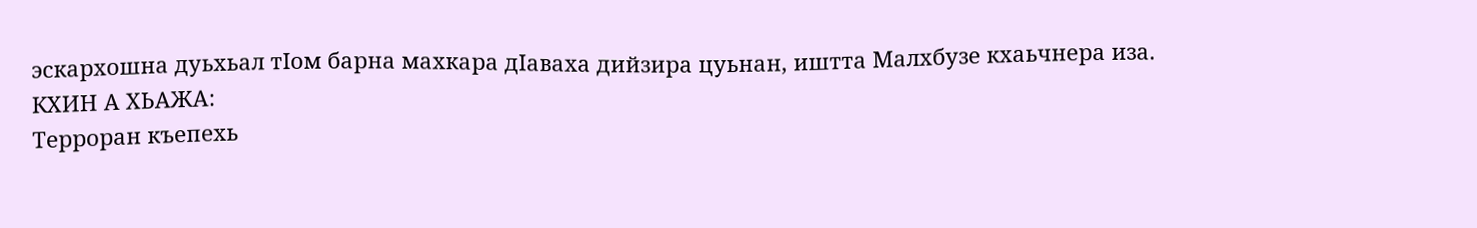эскархошна дуьхьал тIом барна махкара дIаваха дийзира цуьнан, иштта Малхбузе кхаьчнера иза.
КХИН А ХЬАЖА:
Терроран къепехь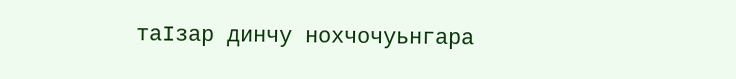таIзар динчу нохчочуьнгара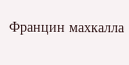Францин махкалла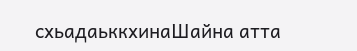схьадаьккхинаШайна атта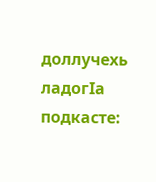доллучехь ладогIа подкасте: